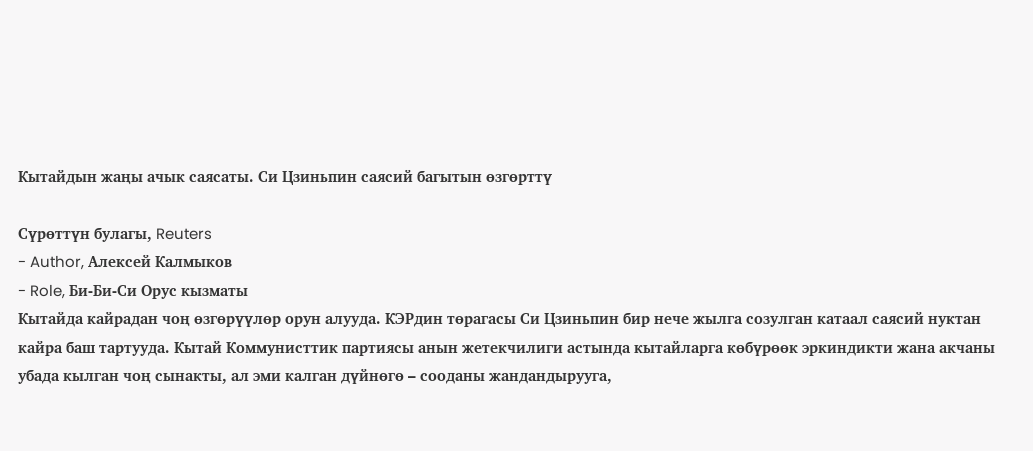Кытайдын жаңы ачык саясаты. Си Цзиньпин саясий багытын өзгөрттү

Сүрөттүн булагы, Reuters
- Author, Алексей Калмыков
- Role, Би-Би-Си Орус кызматы
Кытайда кайрадан чоң өзгөрүүлөр орун алууда. КЭРдин төрагасы Си Цзиньпин бир нече жылга созулган катаал саясий нуктан кайра баш тартууда. Кытай Коммунисттик партиясы анын жетекчилиги астында кытайларга көбүрөөк эркиндикти жана акчаны убада кылган чоң сынакты, ал эми калган дүйнөгө – сооданы жандандырууга,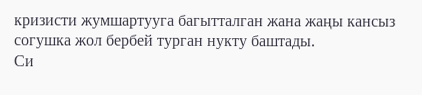кризисти жумшартууга багытталган жана жаңы кансыз согушка жол бербей турган нукту баштады.
Си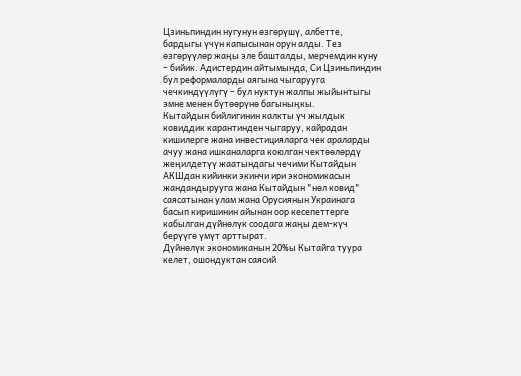Цзиньпиндин нугунун өзгөрүшү, албетте, бардыгы үчүн капысынан орун алды. Тез өзгөрүүлөр жаңы эле башталды, мерчемдин куну – бийик. Адистердин айтымында, Си Цзиньпиндин бул реформаларды аягына чыгарууга чечкиндүүлүгү – бул нуктун жалпы жыйынтыгы эмне менен бүтөөрүнө багыныңкы.
Кытайдын бийлигинин калкты үч жылдык ковиддик карантинден чыгаруу, кайрадан кишилерге жана инвестицияларга чек араларды ачуу жана ишканаларга коюлган чектөөлөрдү жеңилдетүү жаатындагы чечими Кытайдын АКШдан кийинки экинчи ири экономикасын жандандырууга жана Кытайдын "нөл ковид" саясатынан улам жана Орусиянын Украинага басып киришинин айынан оор кесепеттерге кабылган дүйнөлүк соодага жаңы дем-күч берүүгө үмүт арттырат.
Дүйнөлүк экономиканын 20%ы Кытайга туура келет, ошондуктан саясий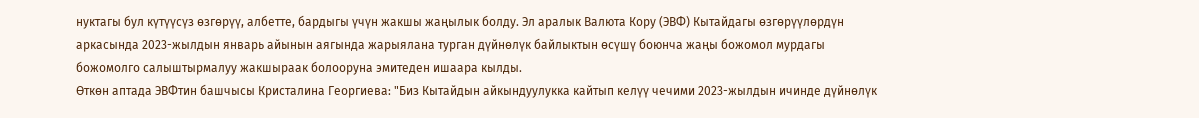нуктагы бул күтүүсүз өзгөрүү, албетте, бардыгы үчүн жакшы жаңылык болду. Эл аралык Валюта Кору (ЭВФ) Кытайдагы өзгөрүүлөрдүн аркасында 2023-жылдын январь айынын аягында жарыялана турган дүйнөлүк байлыктын өсүшү боюнча жаңы божомол мурдагы божомолго салыштырмалуу жакшыраак болооруна эмитеден ишаара кылды.
Өткөн аптада ЭВФтин башчысы Кристалина Георгиева: "Биз Кытайдын айкындуулукка кайтып келүү чечими 2023-жылдын ичинде дүйнөлүк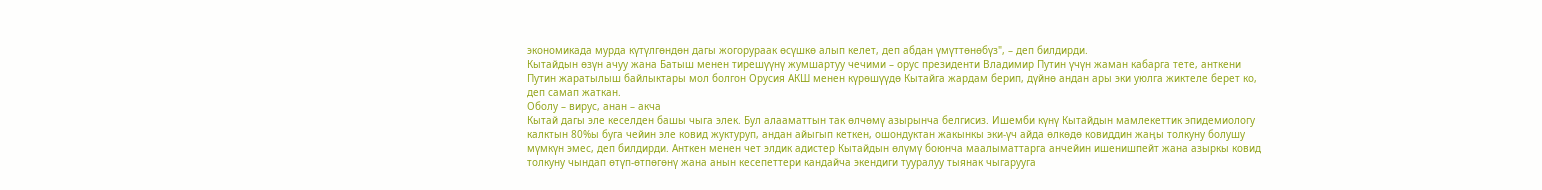экономикада мурда күтүлгөндөн дагы жогорураак өсүшкө алып келет, деп абдан үмүттөнөбүз", – деп билдирди.
Кытайдын өзүн ачуу жана Батыш менен тирешүүнү жумшартуу чечими – орус президенти Владимир Путин үчүн жаман кабарга тете, анткени Путин жаратылыш байлыктары мол болгон Орусия АКШ менен күрөшүүдө Кытайга жардам берип, дүйнө андан ары эки уюлга жиктеле берет ко, деп самап жаткан.
Оболу – вирус, анан – акча
Кытай дагы эле кеселден башы чыга элек. Бул алааматтын так өлчөмү азырынча белгисиз. Ишемби күнү Кытайдын мамлекеттик эпидемиологу калктын 80%ы буга чейин эле ковид жуктуруп, андан айыгып кеткен, ошондуктан жакынкы эки-үч айда өлкөдө ковиддин жаңы толкуну болушу мүмкүн эмес, деп билдирди. Анткен менен чет элдик адистер Кытайдын өлүмү боюнча маалыматтарга анчейин ишенишпейт жана азыркы ковид толкуну чындап өтүп-өтпөгөнү жана анын кесепеттери кандайча экендиги тууралуу тыянак чыгарууга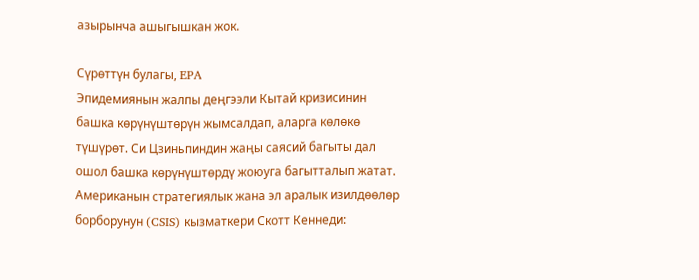азырынча ашыгышкан жок.

Сүрөттүн булагы, EPA
Эпидемиянын жалпы деңгээли Кытай кризисинин башка көрүнүштөрүн жымсалдап, аларга көлөкө түшүрөт. Си Цзиньпиндин жаңы саясий багыты дал ошол башка көрүнүштөрдү жоюуга багытталып жатат.
Американын стратегиялык жана эл аралык изилдөөлөр борборунун (CSIS) кызматкери Скотт Кеннеди: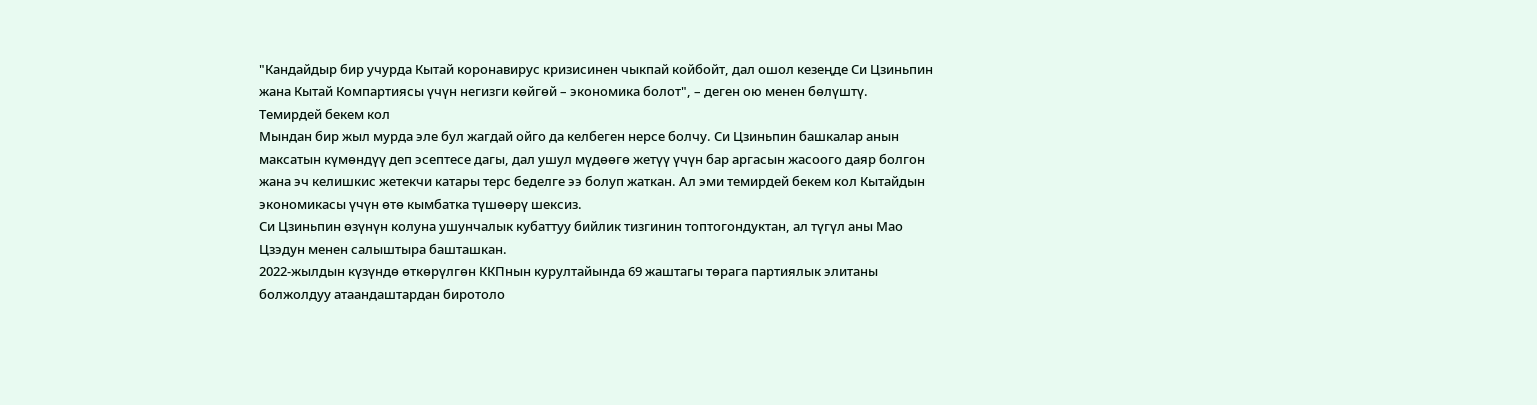"Кандайдыр бир учурда Кытай коронавирус кризисинен чыкпай койбойт, дал ошол кезеңде Си Цзиньпин жана Кытай Компартиясы үчүн негизги көйгөй – экономика болот", – деген ою менен бөлүштү.
Темирдей бекем кол
Мындан бир жыл мурда эле бул жагдай ойго да келбеген нерсе болчу. Си Цзиньпин башкалар анын максатын күмөндүү деп эсептесе дагы, дал ушул мүдөөгө жетүү үчүн бар аргасын жасоого даяр болгон жана эч келишкис жетекчи катары терс беделге ээ болуп жаткан. Ал эми темирдей бекем кол Кытайдын экономикасы үчүн өтө кымбатка түшөөрү шексиз.
Си Цзиньпин өзүнүн колуна ушунчалык кубаттуу бийлик тизгинин топтогондуктан, ал түгүл аны Мао Цзэдун менен салыштыра башташкан.
2022-жылдын күзүндө өткөрүлгөн ККПнын курултайында 69 жаштагы төрага партиялык элитаны болжолдуу атаандаштардан биротоло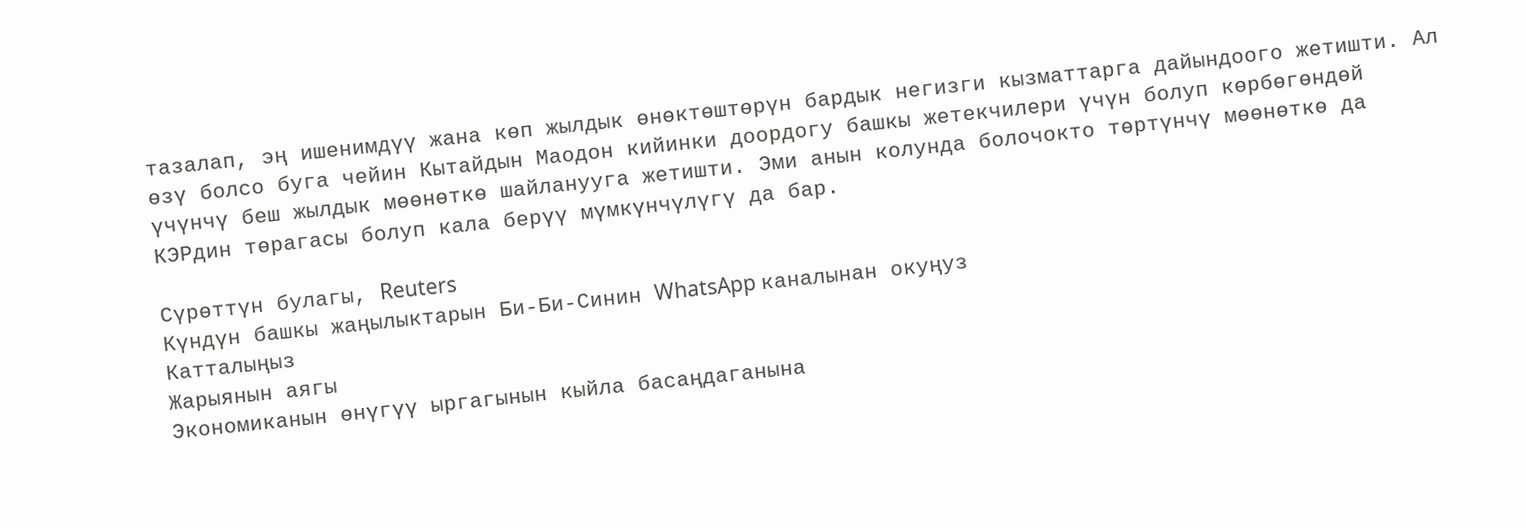тазалап, эң ишенимдүү жана көп жылдык өнөктөштөрүн бардык негизги кызматтарга дайындоого жетишти. Ал өзү болсо буга чейин Кытайдын Маодон кийинки доордогу башкы жетекчилери үчүн болуп көрбөгөндөй үчүнчү беш жылдык мөөнөткө шайланууга жетишти. Эми анын колунда болочокто төртүнчү мөөнөткө да КЭРдин төрагасы болуп кала берүү мүмкүнчүлүгү да бар.

Сүрөттүн булагы, Reuters
Күндүн башкы жаңылыктарын Би-Би-Синин WhatsApp каналынан окуңуз
Катталыңыз
Жарыянын аягы
Экономиканын өнүгүү ыргагынын кыйла басаңдаганына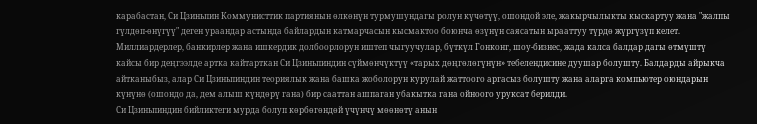карабастан, Си Цзиньпин Коммунисттик партиянын өлкөнүн турмушундагы ролун күчөтүү, ошондой эле, жакырчылыкты кыскартуу жана "жалпы гүлдөп-өнүгүү" деген ураандар астында байлардын катмарчасын кысмактоо боюнча өзүнүн саясатын ырааттуу түрдө жүргүзүп келет.
Миллиардерлер, банкирлер жана ишкердик долбоорлорун иштеп чыгуучулар, бүткүл Гонконг, шоу-бизнес, жада калса балдар дагы өтмүштү кайсы бир деңгээлде артка кайтарткан Си Цзиньпиндин сүймөнчүктүү «тарых дөңгөлөгүнүн» тебелендисине дуушар болушту. Балдарды айрыкча айтканыбыз, алар Си Цзиньпиндин теориялык жана башка жоболорун курулай жаттоого аргасыз болушту жана аларга компьютер оюндарын күнүнө (ошондо да, дем алыш күндөрү гана) бир сааттан ашпаган убакытка гана ойноого уруксат берилди.
Си Цзиньпиндин бийликтеги мурда болуп көрбөгөндөй үчүнчү мөөнөтү анын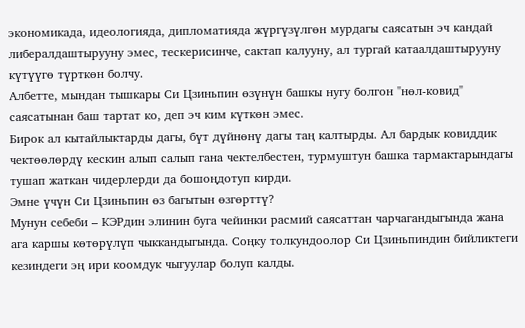экономикада, идеологияда, дипломатияда жүргүзүлгөн мурдагы саясатын эч кандай либералдаштырууну эмес, тескерисинче, сактап калууну, ал тургай катаалдаштырууну күтүүгө түрткөн болчу.
Албетте, мындан тышкары Си Цзиньпин өзүнүн башкы нугу болгон "нөл-ковид" саясатынан баш тартат ко, деп эч ким күткөн эмес.
Бирок ал кытайлыктарды дагы, бүт дүйнөнү дагы таң калтырды. Ал бардык ковиддик чектөөлөрдү кескин алып салып гана чектелбестен, турмуштун башка тармактарындагы тушап жаткан чидерлерди да бошоңдотуп кирди.
Эмне үчүн Си Цзиньпин өз багытын өзгөрттү?
Мунун себеби – КЭРдин элинин буга чейинки расмий саясаттан чарчагандыгында жана ага каршы көтөрүлүп чыккандыгында. Соңку толкундоолор Си Цзиньпиндин бийликтеги кезиндеги эң ири коомдук чыгуулар болуп калды.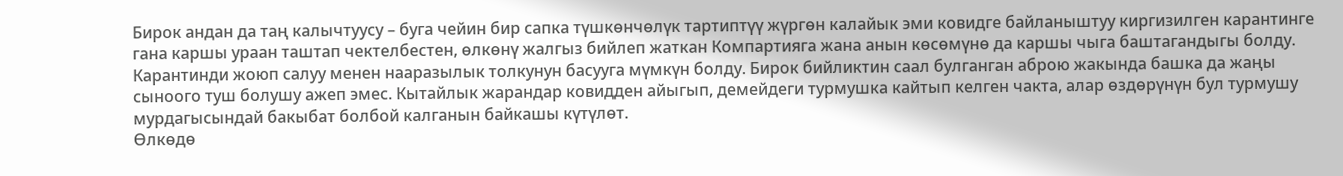Бирок андан да таң калычтуусу – буга чейин бир сапка түшкөнчөлүк тартиптүү жүргөн калайык эми ковидге байланыштуу киргизилген карантинге гана каршы ураан таштап чектелбестен, өлкөнү жалгыз бийлеп жаткан Компартияга жана анын көсөмүнө да каршы чыга баштагандыгы болду.
Карантинди жоюп салуу менен нааразылык толкунун басууга мүмкүн болду. Бирок бийликтин саал булганган аброю жакында башка да жаңы сыноого туш болушу ажеп эмес. Кытайлык жарандар ковидден айыгып, демейдеги турмушка кайтып келген чакта, алар өздөрүнүн бул турмушу мурдагысындай бакыбат болбой калганын байкашы күтүлөт.
Өлкөдө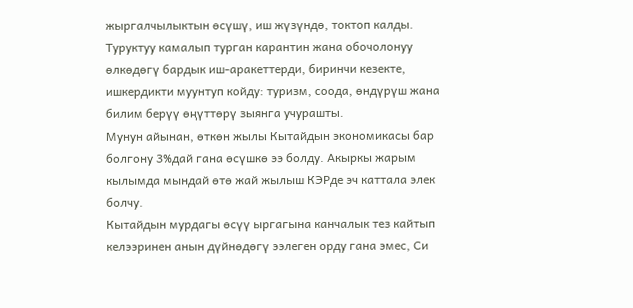жыргалчылыктын өсүшү, иш жүзүндө, токтоп калды. Туруктуу камалып турган карантин жана обочолонуу өлкөдөгү бардык иш-аракеттерди, биринчи кезекте, ишкердикти муунтуп койду: туризм, соода, өндүрүш жана билим берүү өңүттөрү зыянга учурашты.
Мунун айынан, өткөн жылы Кытайдын экономикасы бар болгону 3%дай гана өсүшкө ээ болду. Акыркы жарым кылымда мындай өтө жай жылыш КЭРде эч каттала элек болчу.
Кытайдын мурдагы өсүү ыргагына канчалык тез кайтып келээринен анын дүйнөдөгү ээлеген орду гана эмес, Си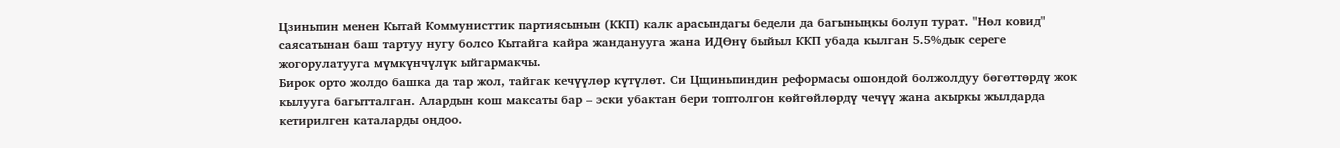Цзиньпин менен Кытай Коммунисттик партиясынын (ККП) калк арасындагы бедели да багыныңкы болуп турат. "Нөл ковид" саясатынан баш тартуу нугу болсо Кытайга кайра жанданууга жана ИДӨнү быйыл ККП убада кылган 5.5%дык сереге жогорулатууга мүмкүнчүлүк ыйгармакчы.
Бирок орто жолдо башка да тар жол, тайгак кечүүлөр күтүлөт. Си Цщиньпиндин реформасы ошондой болжолдуу бөгөттөрдү жок кылууга багытталган. Алардын кош максаты бар – эски убактан бери топтолгон көйгөйлөрдү чечүү жана акыркы жылдарда кетирилген каталарды оңдоо.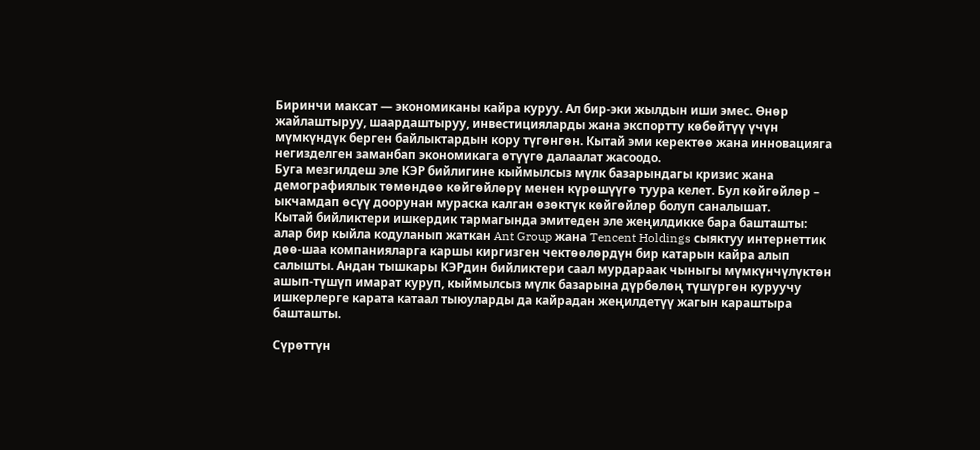Биринчи максат — экономиканы кайра куруу. Ал бир-эки жылдын иши эмес. Өнөр жайлаштыруу, шаардаштыруу, инвестицияларды жана экспортту көбөйтүү үчүн мүмкүндүк берген байлыктардын кору түгөнгөн. Кытай эми керектөө жана инновацияга негизделген заманбап экономикага өтүүгө далаалат жасоодо.
Буга мезгилдеш эле КЭР бийлигине кыймылсыз мүлк базарындагы кризис жана демографиялык төмөндөө көйгөйлөрү менен күрөшүүгө туура келет. Бул көйгөйлөр – ыкчамдап өсүү доорунан мураска калган өзөктүк көйгөйлөр болуп саналышат.
Кытай бийликтери ишкердик тармагында эмитеден эле жеңилдикке бара башташты: алар бир кыйла кодуланып жаткан Ant Group жана Tencent Holdings сыяктуу интернеттик дөө-шаа компанияларга каршы киргизген чектөөлөрдүн бир катарын кайра алып салышты. Андан тышкары КЭРдин бийликтери саал мурдараак чыныгы мүмкүнчүлүктөн ашып-түшүп имарат куруп, кыймылсыз мүлк базарына дүрбөлөң түшүргөн куруучу ишкерлерге карата катаал тыюуларды да кайрадан жеңилдетүү жагын караштыра башташты.

Сүрөттүн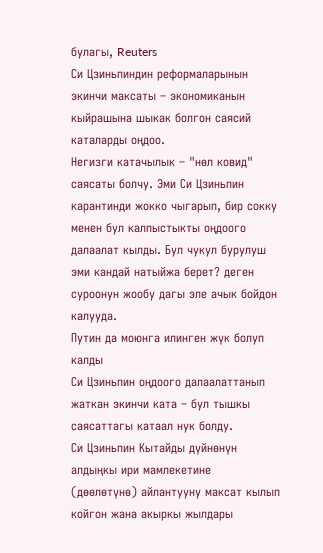булагы, Reuters
Си Цзиньпиндин реформаларынын экинчи максаты – экономиканын кыйрашына шыкак болгон саясий каталарды оңдоо.
Негизги катачылык – "нөл ковид" саясаты болчу. Эми Си Цзиньпин карантинди жокко чыгарып, бир сокку менен бул калпыстыкты оңдоого далаалат кылды. Бул чукул бурулуш эми кандай натыйжа берет? деген суроонун жообу дагы эле ачык бойдон калууда.
Путин да моюнга илинген жүк болуп калды
Си Цзиньпин оңдоого далаалаттанып жаткан экинчи ката – бул тышкы саясаттагы катаал нук болду.
Си Цзиньпин Кытайды дүйнөнүн алдыңкы ири мамлекетине (дөөлөтүнө) айлантууну максат кылып койгон жана акыркы жылдары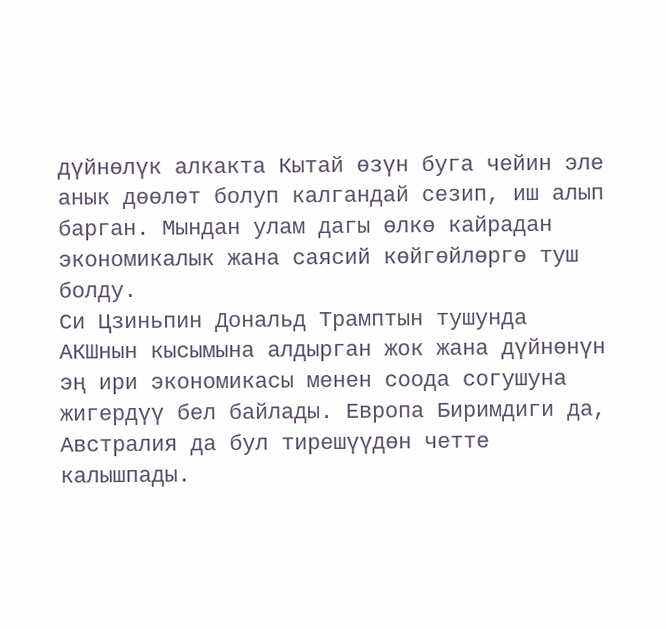дүйнөлүк алкакта Кытай өзүн буга чейин эле анык дөөлөт болуп калгандай сезип, иш алып барган. Мындан улам дагы өлкө кайрадан экономикалык жана саясий көйгөйлөргө туш болду.
Си Цзиньпин Дональд Трамптын тушунда АКШнын кысымына алдырган жок жана дүйнөнүн эң ири экономикасы менен соода согушуна жигердүү бел байлады. Европа Биримдиги да, Австралия да бул тирешүүдөн четте калышпады.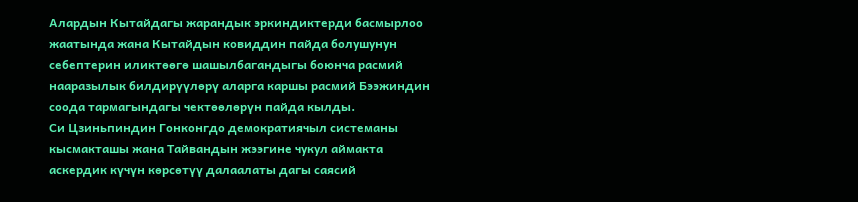Алардын Кытайдагы жарандык эркиндиктерди басмырлоо жаатында жана Кытайдын ковиддин пайда болушунун себептерин иликтөөгө шашылбагандыгы боюнча расмий нааразылык билдирүүлөрү аларга каршы расмий Бээжиндин соода тармагындагы чектөөлөрүн пайда кылды.
Си Цзиньпиндин Гонконгдо демократиячыл системаны кысмакташы жана Тайвандын жээгине чукул аймакта аскердик күчүн көрсөтүү далаалаты дагы саясий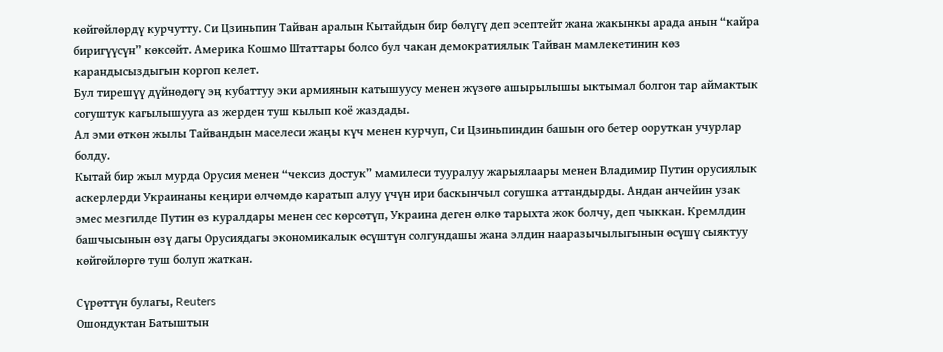көйгөйлөрдү курчутту. Си Цзиньпин Тайван аралын Кытайдын бир бөлүгү деп эсептейт жана жакынкы арада анын “кайра биригүүсүн” көксөйт. Америка Кошмо Штаттары болсо бул чакан демократиялык Тайван мамлекетинин көз карандысыздыгын коргоп келет.
Бул тирешүү дүйнөдөгү эң кубаттуу эки армиянын катышуусу менен жүзөгө ашырылышы ыктымал болгон тар аймактык согуштук кагылышууга аз жерден туш кылып коё жаздады.
Ал эми өткөн жылы Тайвандын маселеси жаңы күч менен курчуп, Си Цзиньпиндин башын ого бетер ооруткан учурлар болду.
Кытай бир жыл мурда Орусия менен “чексиз достук” мамилеси тууралуу жарыялаары менен Владимир Путин орусиялык аскерлерди Украинаны кеңири өлчөмдө каратып алуу үчүн ири баскынчыл согушка аттандырды. Андан анчейин узак эмес мезгилде Путин өз куралдары менен сес көрсөтүп, Украина деген өлкө тарыхта жок болчу, деп чыккан. Кремлдин башчысынын өзү дагы Орусиядагы экономикалык өсүштүн солгундашы жана элдин нааразычылыгынын өсүшү сыяктуу көйгөйлөргө туш болуп жаткан.

Сүрөттүн булагы, Reuters
Ошондуктан Батыштын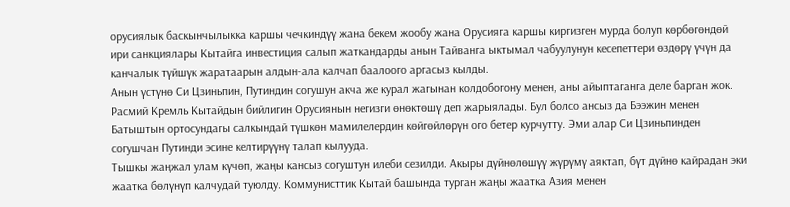орусиялык баскынчылыкка каршы чечкиндүү жана бекем жообу жана Орусияга каршы киргизген мурда болуп көрбөгөндөй ири санкциялары Кытайга инвестиция салып жаткандарды анын Тайванга ыктымал чабуулунун кесепеттери өздөрү үчүн да канчалык түйшүк жаратаарын алдын-ала калчап баалоого аргасыз кылды.
Анын үстүнө Си Цзиньпин, Путиндин согушун акча же курал жагынан колдобогону менен, аны айыптаганга деле барган жок. Расмий Кремль Кытайдын бийлигин Орусиянын негизги өнөктөшү деп жарыялады. Бул болсо ансыз да Бээжин менен Батыштын ортосундагы салкындай түшкөн мамилелердин көйгөйлөрүн ого бетер курчутту. Эми алар Си Цзиньпинден согушчан Путинди эсине келтирүүнү талап кылууда.
Тышкы жаңжал улам күчөп, жаңы кансыз согуштун илеби сезилди. Акыры дүйнөлөшүү жүрүмү аяктап, бүт дүйнө кайрадан эки жаатка бөлүнүп калчудай туюлду. Коммунисттик Кытай башында турган жаңы жаатка Азия менен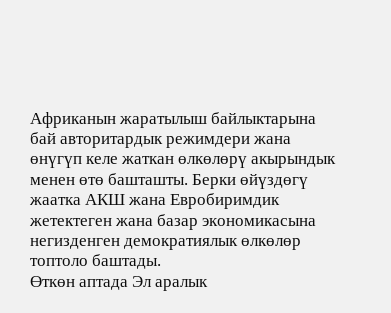Африканын жаратылыш байлыктарына бай авторитардык режимдери жана өнүгүп келе жаткан өлкөлөрү акырындык менен өтө башташты. Берки өйүздөгү жаатка АКШ жана Евробиримдик жетектеген жана базар экономикасына негизденген демократиялык өлкөлөр топтоло баштады.
Өткөн аптада Эл аралык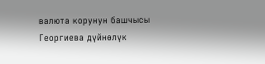валюта корунун башчысы Георгиева дүйнөлүк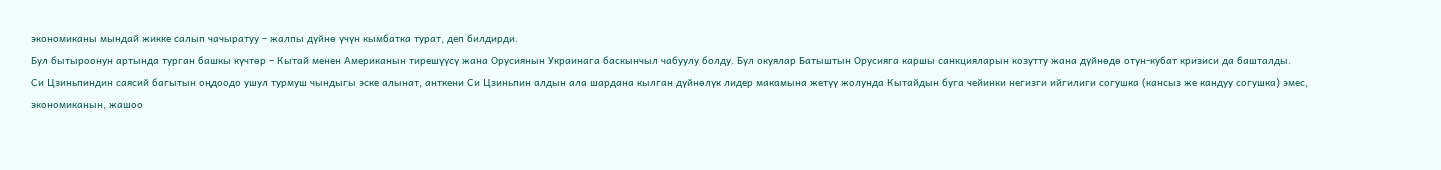экономиканы мындай жикке салып чачыратуу – жалпы дүйнө үчүн кымбатка турат, деп билдирди.
Бул бытыроонун артында турган башкы күчтөр – Кытай менен Американын тирешүүсү жана Орусиянын Украинага баскынчыл чабуулу болду. Бул окуялар Батыштын Орусияга каршы санкцияларын козутту жана дүйнөдө отун-кубат кризиси да башталды.
Си Цзиньпиндин саясий багытын оңдоодо ушул турмуш чындыгы эске алынат, анткени Си Цзиньпин алдын ала шардана кылган дүйнөлүк лидер макамына жетүү жолунда Кытайдын буга чейинки негизги ийгилиги согушка (кансыз же кандуу согушка) эмес, экономиканын, жашоо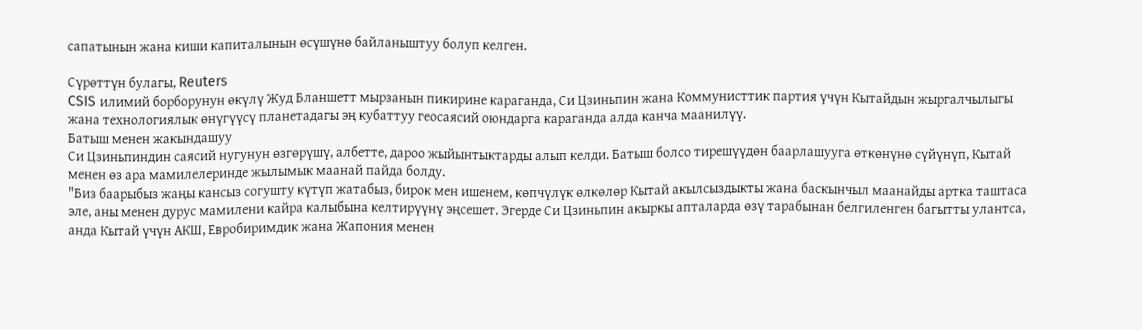сапатынын жана киши капиталынын өсүшүнө байланыштуу болуп келген.

Сүрөттүн булагы, Reuters
CSIS илимий борборунун өкүлү Жуд Бланшетт мырзанын пикирине караганда, Си Цзиньпин жана Коммунисттик партия үчүн Кытайдын жыргалчылыгы жана технологиялык өнүгүүсү планетадагы эң кубаттуу геосаясий оюндарга караганда алда канча маанилүү.
Батыш менен жакындашуу
Си Цзиньпиндин саясий нугунун өзгөрүшү, албетте, дароо жыйынтыктарды алып келди. Батыш болсо тирешүүдөн баарлашууга өткөнүнө сүйүнүп, Кытай менен өз ара мамилелеринде жылымык маанай пайда болду.
"Биз баарыбыз жаңы кансыз согушту күтүп жатабыз, бирок мен ишенем, көпчүлүк өлкөлөр Кытай акылсыздыкты жана баскынчыл маанайды артка таштаса эле, аны менен дурус мамилени кайра калыбына келтирүүнү эңсешет. Эгерде Си Цзиньпин акыркы апталарда өзү тарабынан белгиленген багытты улантса, анда Кытай үчүн АКШ, Евробиримдик жана Жапония менен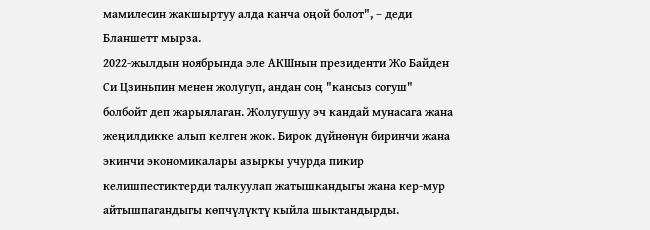мамилесин жакшыртуу алда канча оңой болот", – деди Бланшетт мырза.
2022-жылдын ноябрында эле АКШнын президенти Жо Байден Си Цзиньпин менен жолугуп, андан соң "кансыз согуш" болбойт деп жарыялаган. Жолугушуу эч кандай мунасага жана жеңилдикке алып келген жок. Бирок дүйнөнүн биринчи жана экинчи экономикалары азыркы учурда пикир келишпестиктерди талкуулап жатышкандыгы жана кер-мур айтышпагандыгы көпчүлүктү кыйла шыктандырды.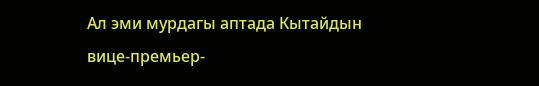Ал эми мурдагы аптада Кытайдын вице-премьер-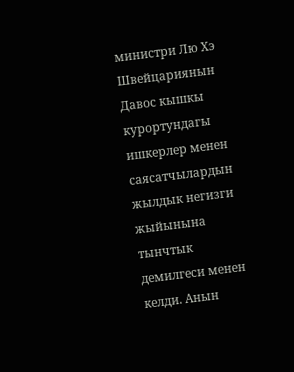министри Лю Хэ Швейцариянын Давос кышкы курортундагы ишкерлер менен саясатчылардын жылдык негизги жыйынына тынчтык демилгеси менен келди. Анын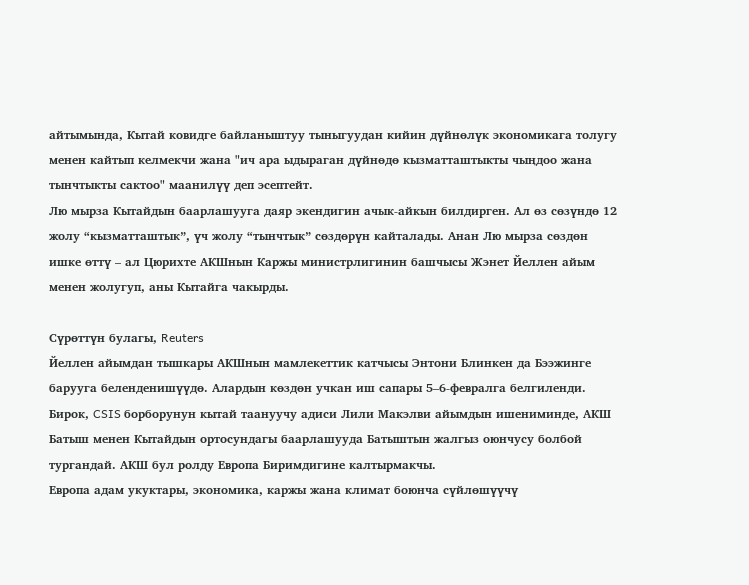айтымында, Кытай ковидге байланыштуу тыныгуудан кийин дүйнөлүк экономикага толугу менен кайтып келмекчи жана "ич ара ыдыраган дүйнөдө кызматташтыкты чыңдоо жана тынчтыкты сактоо" маанилүү деп эсептейт.
Лю мырза Кытайдын баарлашууга даяр экендигин ачык-айкын билдирген. Ал өз сөзүндө 12 жолу “кызматташтык”, үч жолу “тынчтык” сөздөрүн кайталады. Анан Лю мырза сөздөн ишке өттү – ал Цюрихте АКШнын Каржы министрлигинин башчысы Жэнет Йеллен айым менен жолугуп, аны Кытайга чакырды.

Сүрөттүн булагы, Reuters
Йеллен айымдан тышкары АКШнын мамлекеттик катчысы Энтони Блинкен да Бээжинге барууга беленденишүүдө. Алардын көздөн учкан иш сапары 5–6-февралга белгиленди.
Бирок, CSIS борборунун кытай таануучу адиси Лили Макэлви айымдын ишениминде, АКШ Батыш менен Кытайдын ортосундагы баарлашууда Батыштын жалгыз оюнчусу болбой тургандай. АКШ бул ролду Европа Биримдигине калтырмакчы.
Европа адам укуктары, экономика, каржы жана климат боюнча сүйлөшүүчү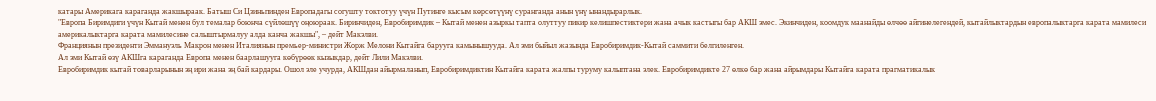катары Америкага караганда жакшыраак. Батыш Си Цзиньпинден Европадагы согушту токтотуу үчүн Путинге кысым көрсөтүүнү суранганда анын үнү ынандырарлык.
"Европа Биримдиги үчүн Кытай менен бул темалар боюнча сүйлөшүү оңоюраак. Биринчиден, Евробиримдик – Кытай менен азыркы тапта олуттуу пикир келишпестиктери жана ачык кастыгы бар АКШ эмес. Экинчиден, коомдук маанайды өлчөө айгинелегендей, кытайлыктардын европалыктарга карата мамилеси америкалыктарга карата мамилесине салыштырмалуу алда канча жакшы", – дейт Макэлви.
Франциянын президенти Эммануэль Макрон менен Италиянын премьер-министри Жорж Мелони Кытайга барууга камынышууда. Ал эми быйыл жазында Евробиримдик-Кытай саммити белгиленген.
Ал эми Кытай өзү АКШга караганда Европа менен баарлашууга көбүрөөк кызыкдар, дейт Лили Макэлви.
Евробиримдик кытай товарларынын эң ири жана эң бай кардары. Ошол эле учурда, АКШдан айырмаланып, Евробиримдиктин Кытайга карата жалпы туруму калыптана элек. Евробиримдикте 27 өлкө бар жана айрымдары Кытайга карата прагматикалык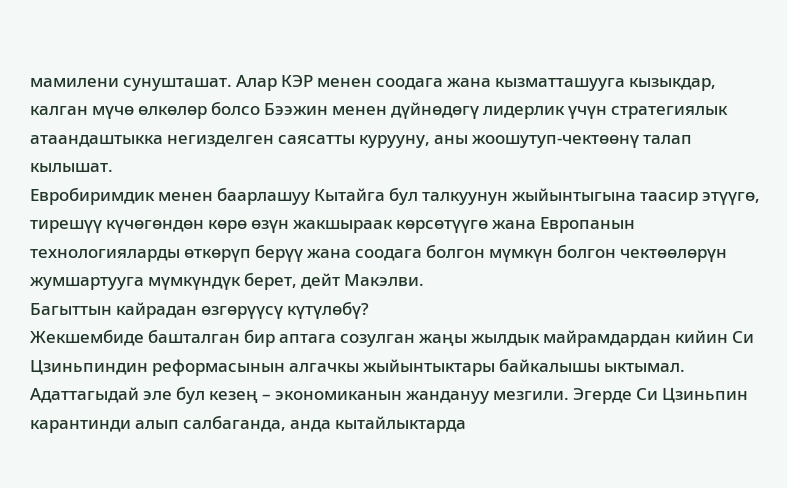мамилени сунушташат. Алар КЭР менен соодага жана кызматташууга кызыкдар, калган мүчө өлкөлөр болсо Бээжин менен дүйнөдөгү лидерлик үчүн стратегиялык атаандаштыкка негизделген саясатты курууну, аны жоошутуп-чектөөнү талап кылышат.
Евробиримдик менен баарлашуу Кытайга бул талкуунун жыйынтыгына таасир этүүгө, тирешүү күчөгөндөн көрө өзүн жакшыраак көрсөтүүгө жана Европанын технологияларды өткөрүп берүү жана соодага болгон мүмкүн болгон чектөөлөрүн жумшартууга мүмкүндүк берет, дейт Макэлви.
Багыттын кайрадан өзгөрүүсү күтүлөбү?
Жекшембиде башталган бир аптага созулган жаңы жылдык майрамдардан кийин Си Цзиньпиндин реформасынын алгачкы жыйынтыктары байкалышы ыктымал.
Адаттагыдай эле бул кезең – экономиканын жандануу мезгили. Эгерде Си Цзиньпин карантинди алып салбаганда, анда кытайлыктарда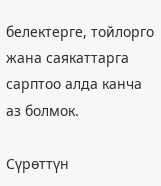белектерге, тойлорго жана саякаттарга сарптоо алда канча аз болмок.

Сүрөттүн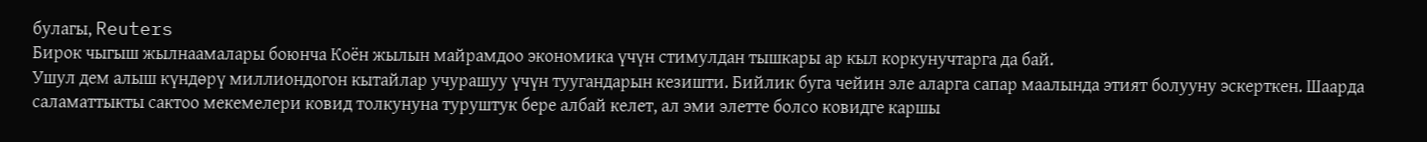булагы, Reuters
Бирок чыгыш жылнаамалары боюнча Коён жылын майрамдоо экономика үчүн стимулдан тышкары ар кыл коркунучтарга да бай.
Ушул дем алыш күндөрү миллиондогон кытайлар учурашуу үчүн туугандарын кезишти. Бийлик буга чейин эле аларга сапар маалында этият болууну эскерткен. Шаарда саламаттыкты сактоо мекемелери ковид толкунуна туруштук бере албай келет, ал эми элетте болсо ковидге каршы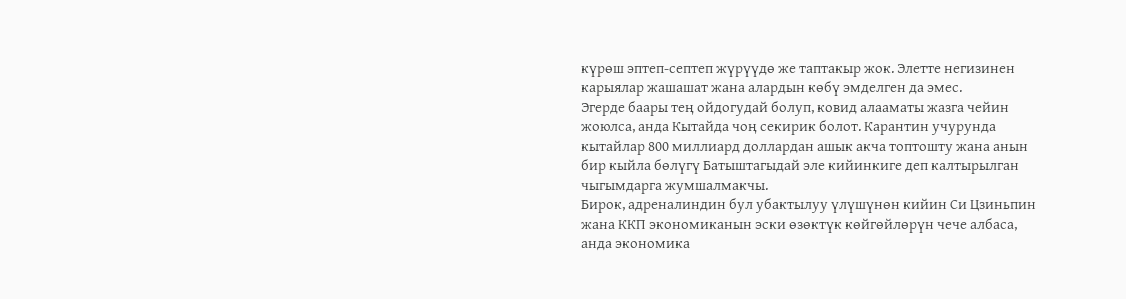күрөш эптеп-септеп жүрүүдө же таптакыр жок. Элетте негизинен карыялар жашашат жана алардын көбү эмделген да эмес.
Эгерде баары тең ойдогудай болуп, ковид алааматы жазга чейин жоюлса, анда Кытайда чоң секирик болот. Карантин учурунда кытайлар 800 миллиард доллардан ашык акча топтошту жана анын бир кыйла бөлүгү Батыштагыдай эле кийинкиге деп калтырылган чыгымдарга жумшалмакчы.
Бирок, адреналиндин бул убактылуу үлүшүнөн кийин Си Цзиньпин жана ККП экономиканын эски өзөктүк көйгөйлөрүн чече албаса, анда экономика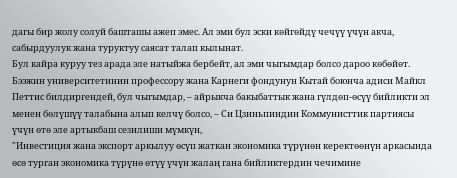дагы бир жолу солуй башташы ажеп эмес. Ал эми бул эски көйгөйдү чечүү үчүн акча, сабырдуулук жана туруктуу саясат талап кылынат.
Бул кайра куруу тез арада эле натыйжа бербейт, ал эми чыгымдар болсо дароо көбөйөт. Бээжин университетинин профессору жана Карнеги фондунун Кытай боюнча адиси Майкл Петтис билдиргендей, бул чыгымдар, – айрыкча бакыбаттык жана гүлдөп-өсүү бийликти эл менен бөлүшүү талабына алып келчү болсо, – Си Цзиньпиндин Коммунисттик партиясы үчүн өтө эле артыкбаш сезилиши мүмкүн,
"Инвестиция жана экспорт аркылуу өсүп жаткан экономика түрүнөн керектөөнүн аркасында өсө турган экономика түрүнө өтүү үчүн жалаң гана бийликтердин чечимине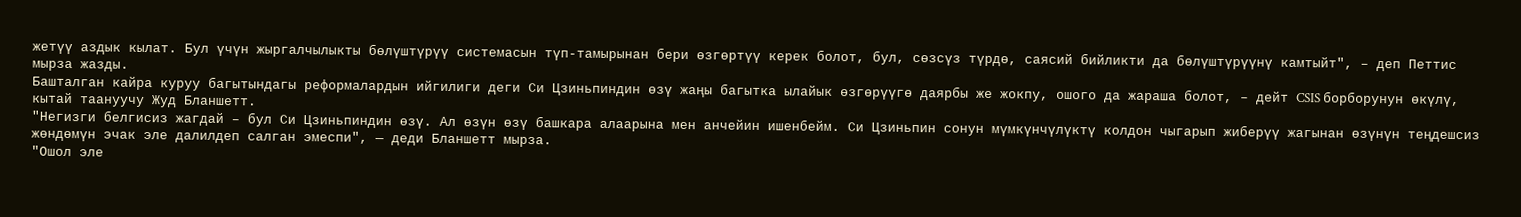жетүү аздык кылат. Бул үчүн жыргалчылыкты бөлүштүрүү системасын түп-тамырынан бери өзгөртүү керек болот, бул, сөзсүз түрдө, саясий бийликти да бөлүштүрүүнү камтыйт", – деп Петтис мырза жазды.
Башталган кайра куруу багытындагы реформалардын ийгилиги деги Си Цзиньпиндин өзү жаңы багытка ылайык өзгөрүүгө даярбы же жокпу, ошого да жараша болот, – дейт CSIS борборунун өкүлү, кытай таануучу Жуд Бланшетт.
"Негизги белгисиз жагдай – бул Си Цзиньпиндин өзү. Ал өзүн өзү башкара алаарына мен анчейин ишенбейм. Си Цзиньпин сонун мүмкүнчүлүктү колдон чыгарып жиберүү жагынан өзүнүн теңдешсиз жөндөмүн эчак эле далилдеп салган эмеспи", — деди Бланшетт мырза.
"Ошол эле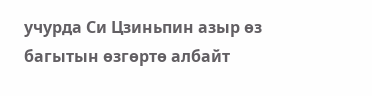учурда Си Цзиньпин азыр өз багытын өзгөртө албайт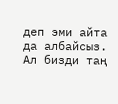деп эми айта да албайсыз. Ал бизди таң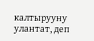калтырууну улантат, деп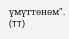үмүттөнөм". (TT)